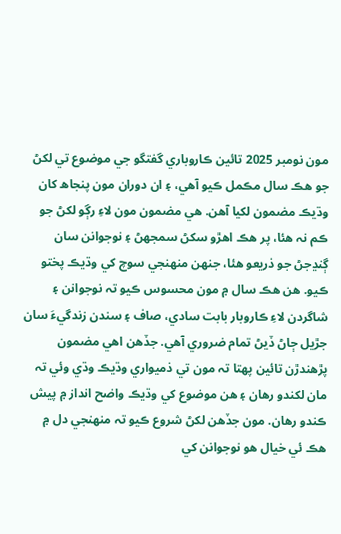مون نومبر 2025 تائين ڪاروباري گفتگو جي موضوع تي لکڻ جو هڪ سال مڪمل ڪيو آهي، ۽ ان دوران مون پنجاھ کان وڌيڪ مضمون لکيا آهن. هي مضمون مون لاءِ رڳو لکڻ جو ڪم نہ هئا، پر هڪ اهڙو سکڻ سمجهڻ ۽ نوجوانن سان ڳنڍجڻ جو ذريعو هئا، جنهن منهنجي سوچ کي وڌيڪ پختو ڪيو. هن هڪ سال ۾ مون محسوس ڪيو تہ نوجوانن ۽ شاگردن لاءِ ڪاروبار بابت سادي، صاف ۽ سندن زندگيءَ سان جڙيل ڄاڻ ڏيڻ تمام ضروري آهي. جڏهن اهي مضمون پڙهندڙن تائين پهتا تہ مون تي ذميواري وڌيڪ وڌي وئي تہ مان لکندو رهان ۽ هن موضوع کي وڌيڪ واضح انداز ۾ پيش ڪندو رهان. مون جڏهن لکڻ شروع ڪيو تہ منهنجي دل ۾ هڪ ئي خيال هو نوجوانن کي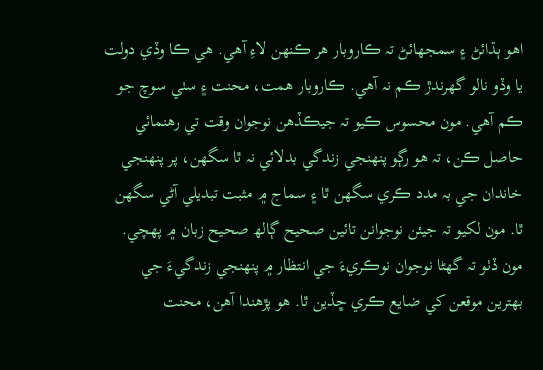اهو ٻڌائڻ ۽ سمجهائڻ تہ ڪاروبار هر ڪنهن لاءِ آهي. هي ڪا وڏي دولت يا وڏو نالو گهرندڙ ڪم نہ آهي. ڪاروبار همت، محنت ۽ سٺي سوچ جو ڪم آهي. مون محسوس ڪيو تہ جيڪڏهن نوجوان وقت تي رهنمائي حاصل ڪن، تہ هو رڳو پنهنجي زندگي بدلائي نہ ٿا سگهن، پر پنهنجي خاندان جي بہ مدد ڪري سگهن ٿا ۽ سماج ۾ مثبت تبديلي آڻي سگهن ٿا. مون لکيو تہ جيئن نوجوانن تائين صحيح ڳالھ صحيح زبان ۾ پهچي. مون ڏٺو تہ گهڻا نوجوان نوڪريءَ جي انتظار ۾ پنهنجي زندگيءَ جي بهترين موقعن کي ضايع ڪري ڇڏين ٿا. هو پڙهندا آهن، محنت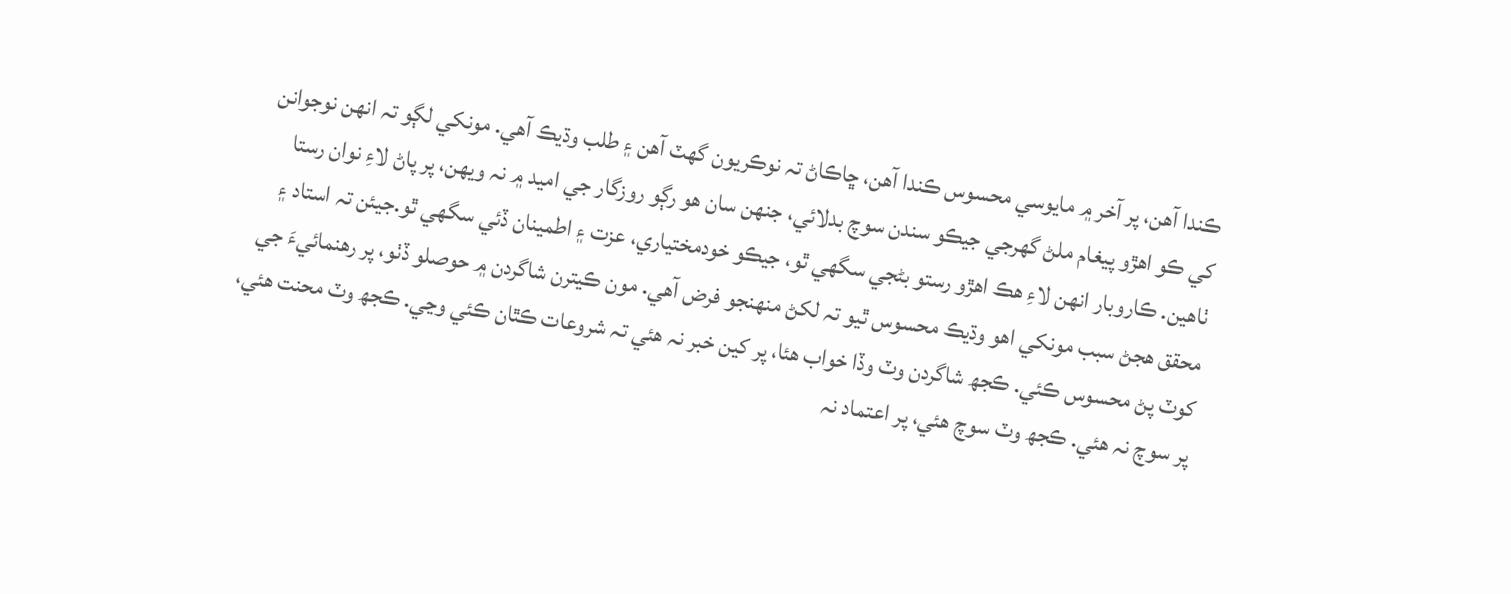ڪندا آهن، پر آخر ۾ مايوسي محسوس ڪندا آهن، ڇاڪاڻ تہ نوڪريون گهٽ آهن ۽ طلب وڌيڪ آهي. مونکي لڳو تہ انهن نوجوانن کي ڪو اهڙو پيغام ملڻ گهرجي جيڪو سندن سوچ بدلائي، جنهن سان هو رڳو روزگار جي اميد ۾ نہ ويهن، پر پاڻ لاءِ نوان رستا ٺاهين. ڪاروبار انهن لاءِ هڪ اهڙو رستو بڻجي سگهي ٿو، جيڪو خودمختياري، عزت ۽ اطمينان ڏئي سگهي ٿو.جيئن تہ استاد ۽ محقق هجڻ سبب مونکي اهو وڌيڪ محسوس ٿيو تہ لکڻ منهنجو فرض آهي. مون ڪيترن شاگردن ۾ حوصلو ڏٺو، پر رهنمائيءَ جي کوٽ پڻ محسوس ڪئي. ڪجھ شاگردن وٽ وڏا خواب هئا، پر کين خبر نہ هئي تہ شروعات ڪٿان ڪئي وڃي. ڪجھ وٽ محنت هئي، پر سوچ نہ هئي. ڪجھ وٽ سوچ هئي، پر اعتماد نہ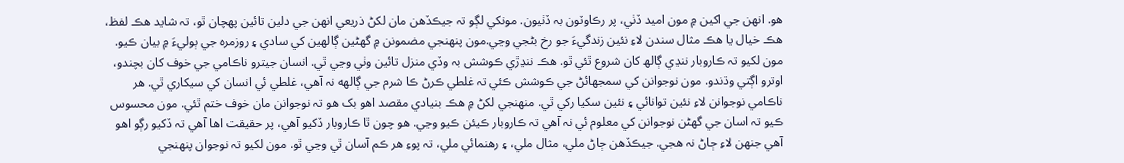هو. انهن جي اکين ۾ مون اميد ڏٺي، پر رڪاوٽون بہ ڏٺيون. مونکي لڳو تہ جيڪڏهن مان لکڻ ذريعي انهن جي دلين تائين پهچان ٿو، تہ شايد هڪ لفظ، هڪ خيال يا هڪ مثال سندن لاءِ نئين زندگيءَ جو رخ بڻجي وڃي.مون پنهنجي مضمونن ۾ گهڻين ڳالهين کي سادي ۽ روزمره جي ٻوليءَ ۾ بيان ڪيو. مون لکيو تہ ڪاروبار ننڍي ڳالھ کان شروع ٿئي ٿو. هڪ ننڍڙي ڪوشش بہ وڏي منزل تائين وٺي وڃي ٿي. انسان جيترو ناڪامي جي خوف کان بچندو، اوترو اڳتي وڌندو. مون نوجوانن کي سمجهائڻ جي ڪوشش ڪئي تہ غلطي ڪرڻ ڪا شرم جي ڳالهه نہ آهي، غلطي ئي انسان کي سيکاري ٿي. هر ناڪامي نوجوانن لاءِ نئين توانائي ۽ نئين سکيا رکي ٿي. منهنجي لکڻ ۾ هڪ بنيادي مقصد اهو بک هو تہ نوجوانن مان خوف ختم ٿئي. مون محسوس ڪيو تہ اسان جي گهڻن نوجوانن کي معلوم ئي نہ آهي تہ ڪاروبار ڪيئن ڪيو وڃي. هو چون ٿا ڪاروبار ڏکيو آهي، پر حقيقت اها آهي تہ ڏکيو رڳو اهو آهي جنهن لاءِ ڄاڻ نہ هجي. جيڪڏهن ڄاڻ ملي، مثال ملي، ۽ رهنمائي ملي، تہ پوءِ هر ڪم آسان ٿي وڃي ٿو. مون لکيو تہ نوجوان پنهنجي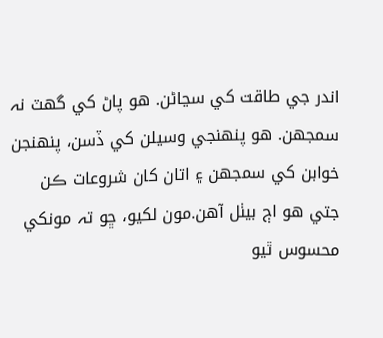اندر جي طاقت کي سڃاڻن. هو پاڻ کي گهٽ نہ سمجهن. هو پنهنجي وسيلن کي ڏسن، پنهنجن خوابن کي سمجهن ۽ اتان کان شروعات ڪن جتي هو اڄ بيٺل آهن.مون لکيو، ڇو تہ مونکي محسوس ٿيو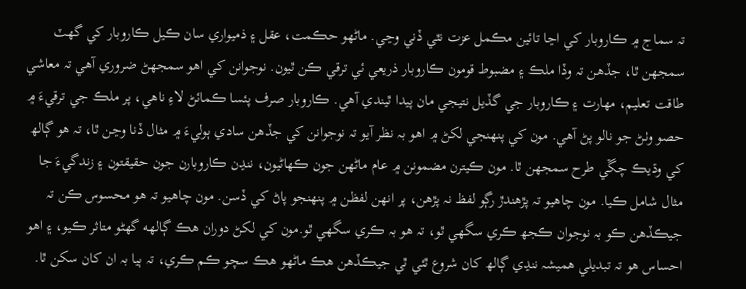تہ سماج ۾ ڪاروبار کي اڃا تائين مڪمل عزت نٿي ڏني وڃي. ماڻهو حڪمت، عقل ۽ ذميواري سان ڪيل ڪاروبار کي گهٽ سمجهن ٿا، جڏهن تہ وڏا ملڪ ۽ مضبوط قومون ڪاروبار ذريعي ئي ترقي ڪن ٿيون. نوجوانن کي اهو سمجهڻ ضروري آهي تہ معاشي طاقت تعليم، مهارت ۽ ڪاروبار جي گڏيل نتيجي مان پيدا ٿيندي آهي. ڪاروبار صرف پئسا ڪمائڻ لاءِ ناهي، پر ملڪ جي ترقيءَ ۾ حصو وٺڻ جو نالو پڻ آهي. مون کي پنهنجي لکڻ ۾ اهو بہ نظر آيو تہ نوجوانن کي جڏهن سادي ٻوليءَ ۾ مثال ڏنا وڃن ٿا، تہ هو ڳالھ کي وڌيڪ چڱي طرح سمجهن ٿا. مون ڪيترن مضمونن ۾ عام ماڻهن جون ڪهاڻيون، ننڍن ڪاروبارن جون حقيقتون ۽ زندگيءَ جا مثال شامل ڪيا. مون چاهيو تہ پڙهندڙ رڳو لفظ نہ پڙهن، پر انهن لفظن ۾ پنهنجو پاڻ کي ڏسن. مون چاهيو تہ هو محسوس ڪن تہ جيڪڏهن ڪو بہ نوجوان ڪجھ ڪري سگهي ٿو، تہ هو بہ ڪري سگهي ٿو.مون کي لکڻ دوران هڪ ڳالهه گهڻو متاثر ڪيو، ۽ اهو احساس هو تہ تبديلي هميشہ ننڍي ڳالھ کان شروع ٿئي ٿي جيڪڏهن هڪ ماڻهو هڪ سچو ڪم ڪري، تہ ٻيا بہ ان کان سکن ٿا.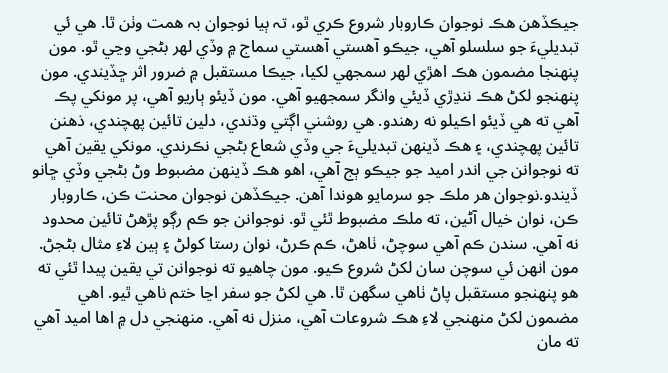جيڪڏهن هڪ نوجوان ڪاروبار شروع ڪري ٿو، تہ ٻيا نوجوان بہ همت وٺن ٿا. هي ئي تبديليءَ جو سلسلو آهي، جيڪو آهستي آهستي سماج ۾ وڏي لهر بڻجي وڃي ٿو. مون پنهنجا مضمون هڪ اهڙي لهر سمجهي لکيا، جيڪا مستقبل ۾ ضرور اثر ڇڏيندي. مون پنهنجو لکڻ هڪ ننڍڙي ڏيئي وانگر سمجهيو آهي. مون ڏيئو ٻاريو آهي، پر مونکي پڪ آهي ته هي ڏيئو اڪيلو نه رهندو. هي روشني اڳتي وڌندي، دلين تائين پهچندي، ذهنن تائين پهچندي، ۽ هڪ ڏينهن تبديليءَ جي وڏي شعاع بڻجي نڪرندي. مونکي يقين آهي ته نوجوانن جي اندر اميد جو جيڪو ٻج آهي، اهو هڪ ڏينهن مضبوط وڻ بڻجي وڏي ڇانو ڏيندو.نوجوان هر ملڪ جو سرمايو هوندا آهن. جيڪڏهن نوجوان محنت ڪن، ڪاروبار ڪن، نوان خيال آڻين، ته ملڪ مضبوط ٿئي ٿو. نوجوانن جو ڪم رڳو پڙهڻ تائين محدود نه آهي. سندن ڪم آهي سوچڻ، ٺاهڻ، ڪم ڪرڻ، نوان رستا کولڻ ۽ ٻين لاءِ مثال بڻجڻ. مون انهن ئي سوچن سان لکڻ شروع ڪيو. مون چاهيو ته نوجوانن تي يقين پيدا ٿئي ته هو پنهنجو مستقبل پاڻ ٺاهي سگهن ٿا. هي لکڻ جو سفر اڃا ختم ناهي ٿيو. اهي مضمون لکڻ منهنجي لاءِ هڪ شروعات آهي، منزل نه آهي. منهنجي دل ۾ اها اميد آهي ته مان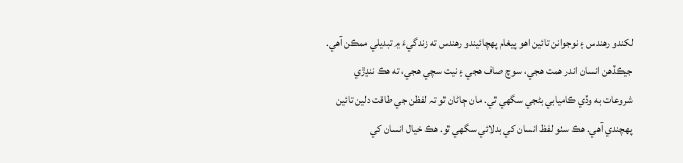لکندو رهندس ۽ نوجوانن تائين اهو پيغام پهچائيندو رهندس ته زندگيءَ ۾ تبديلي ممڪن آهي. جيڪڏهن انسان اندر همت هجي، سوچ صاف هجي ۽ نيت سچي هجي، ته هڪ ننڍڙي شروعات به وڏي ڪاميابي بڻجي سگهي ٿي. مان ڄاڻان ٿو تہ لفظن جي طاقت دلين تائين پهچندي آهي. هڪ سٺو لفظ انسان کي بدلائي سگهي ٿو. هڪ خيال انسان کي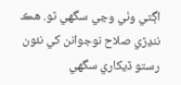اڳتي وٺي وڃي سگهي ٿو. هڪ ننڍڙي صلاح نوجوانن کي نئون رستو ڏيکاري سگهي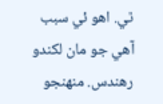ٿي. اهو ئي سبب آهي جو مان لکندو رهندس. منهنجو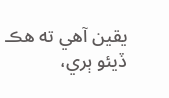يقين آهي ته هڪ ڏيئو ٻري،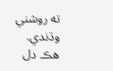ته روشني وڌندي. هڪ دل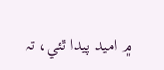۾ اميد پيدا ٿئي، تہ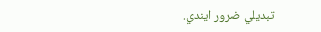تبديلي ضرور ايندي.